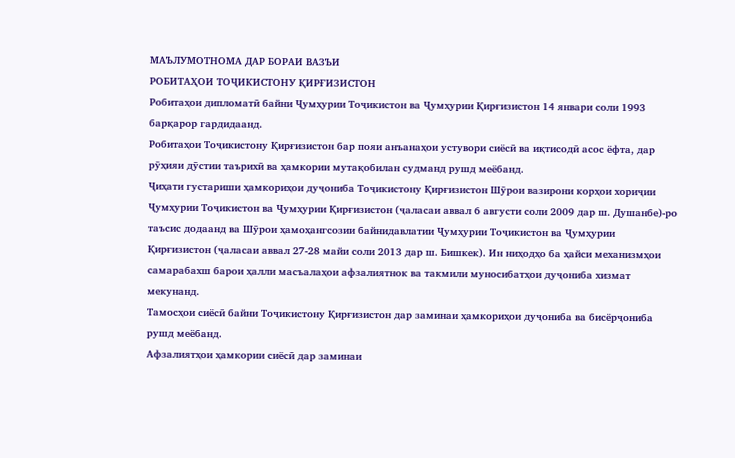МАЪЛУМОТНОМА ДАР БОРАИ ВАЗЪИ
РОБИТАҲОИ ТОҶИКИСТОНУ ҚИРҒИЗИСТОН
Робитаҳои дипломатӣ байни Ҷумҳурии Тоҷикистон ва Ҷумҳурии Қирғизистон 14 январи соли 1993 барқарор гардидаанд.
Робитаҳои Тоҷикистону Қирғизистон бар пояи анъанаҳои устувори сиёсӣ ва иқтисодӣ асос ёфта, дар рӯҳияи дӯстии таърихӣ ва ҳамкории мутақобилан судманд рушд меёбанд.
Ҷиҳати густариши ҳамкориҳои дуҷониба Тоҷикистону Қирғизистон Шӯрои вазирони корҳои хориҷии Ҷумҳурии Тоҷикистон ва Ҷумҳурии Қирғизистон (ҷаласаи аввал 6 августи соли 2009 дар ш. Душанбе)-ро таъсис додаанд ва Шӯрои ҳамоҳангсозии байнидавлатии Ҷумҳурии Тоҷикистон ва Ҷумҳурии Қирғизистон (ҷаласаи аввал 27-28 майи соли 2013 дар ш. Бишкек). Ин ниҳодҳо ба ҳайси механизмҳои самарабахш барои ҳалли масъалаҳои афзалиятнок ва такмили муносибатҳои дуҷониба хизмат мекунанд.
Тамосҳои сиёсӣ байни Тоҷикистону Қирғизистон дар заминаи ҳамкориҳои дуҷониба ва бисёрҷониба рушд меёбанд.
Афзалиятҳои ҳамкории сиёсӣ дар заминаи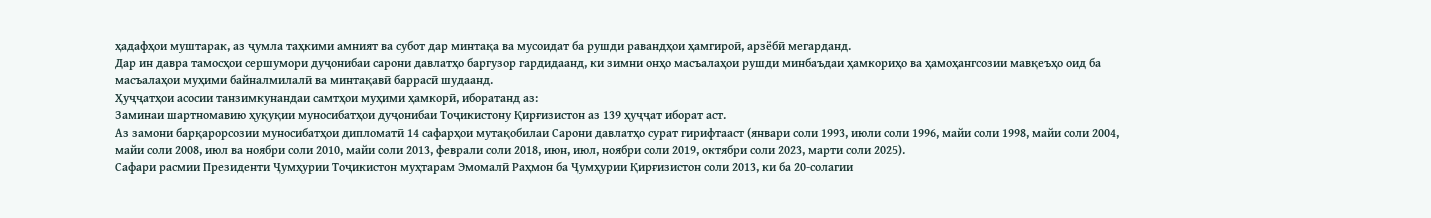ҳадафҳои муштарак, аз ҷумла таҳкими амният ва субот дар минтақа ва мусоидат ба рушди равандҳои ҳамгироӣ, арзёбӣ мегарданд.
Дар ин давра тамосҳои сершумори дуҷонибаи сарони давлатҳо баргузор гардидаанд, ки зимни онҳо масъалаҳои рушди минбаъдаи ҳамкориҳо ва ҳамоҳангсозии мавқеъҳо оид ба масъалаҳои муҳими байналмилалӣ ва минтақавӣ баррасӣ шудаанд.
Ҳуҷҷатҳои асосии танзимкунандаи самтҳои муҳими ҳамкорӣ, иборатанд аз:
Заминаи шартномавию ҳуқуқии муносибатҳои дуҷонибаи Тоҷикистону Қирғизистон аз 139 ҳуҷҷат иборат аст.
Аз замони барқарорсозии муносибатҳои дипломатӣ 14 сафарҳои мутақобилаи Сарони давлатҳо сурат гирифтааст (январи соли 1993, июли соли 1996, майи соли 1998, майи соли 2004, майи соли 2008, июл ва ноябри соли 2010, майи соли 2013, феврали соли 2018, июн, июл, ноябри соли 2019, октябри соли 2023, марти соли 2025).
Сафари расмии Президенти Ҷумҳурии Тоҷикистон муҳтарам Эмомалӣ Раҳмон ба Ҷумҳурии Қирғизистон соли 2013, ки ба 20-солагии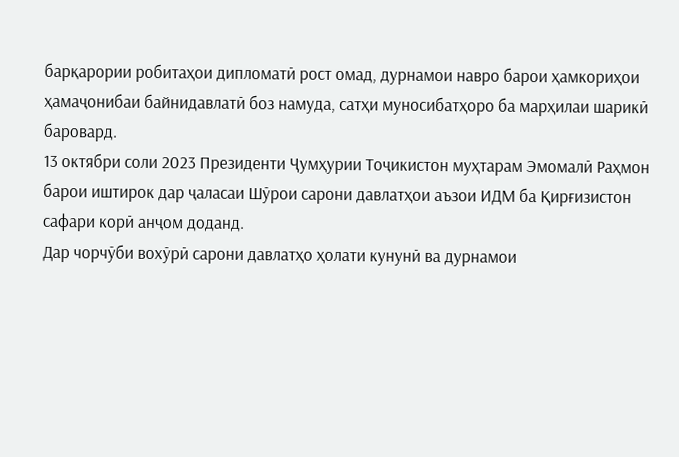барқарории робитаҳои дипломатӣ рост омад, дурнамои навро барои ҳамкориҳои ҳамаҷонибаи байнидавлатӣ боз намуда, сатҳи муносибатҳоро ба марҳилаи шарикӣ баровард.
13 октябри соли 2023 Президенти Ҷумҳурии Тоҷикистон муҳтарам Эмомалӣ Раҳмон барои иштирок дар ҷаласаи Шӯрои сарони давлатҳои аъзои ИДМ ба Қирғизистон сафари корӣ анҷом доданд.
Дар чорчӯби вохӯрӣ сарони давлатҳо ҳолати кунунӣ ва дурнамои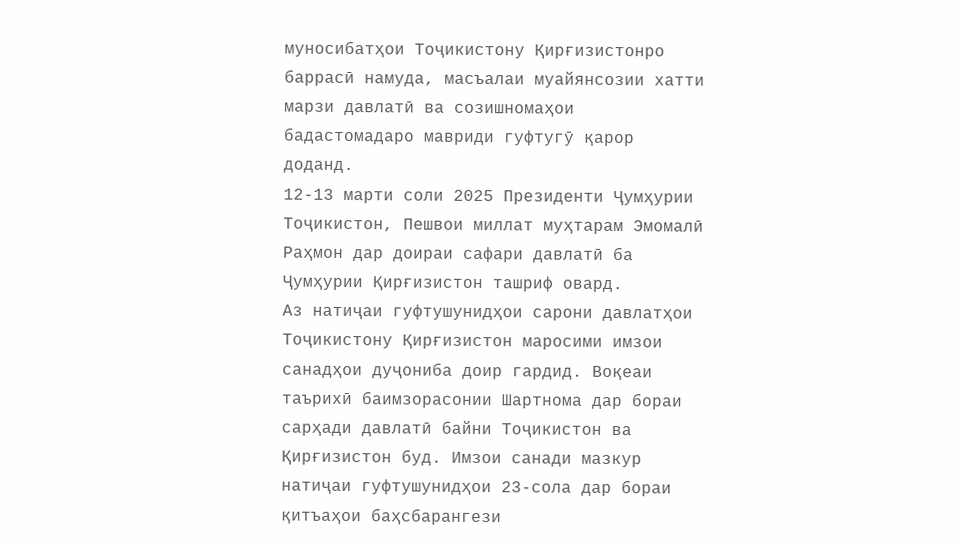муносибатҳои Тоҷикистону Қирғизистонро баррасӣ намуда, масъалаи муайянсозии хатти марзи давлатӣ ва созишномаҳои бадастомадаро мавриди гуфтугӯ қарор доданд.
12-13 марти соли 2025 Президенти Ҷумҳурии Тоҷикистон, Пешвои миллат муҳтарам Эмомалӣ Раҳмон дар доираи сафари давлатӣ ба Ҷумҳурии Қирғизистон ташриф овард.
Аз натиҷаи гуфтушунидҳои сарони давлатҳои Тоҷикистону Қирғизистон маросими имзои санадҳои дуҷониба доир гардид. Воқеаи таърихӣ баимзорасонии Шартнома дар бораи сарҳади давлатӣ байни Тоҷикистон ва Қирғизистон буд. Имзои санади мазкур натиҷаи гуфтушунидҳои 23-сола дар бораи қитъаҳои баҳсбарангези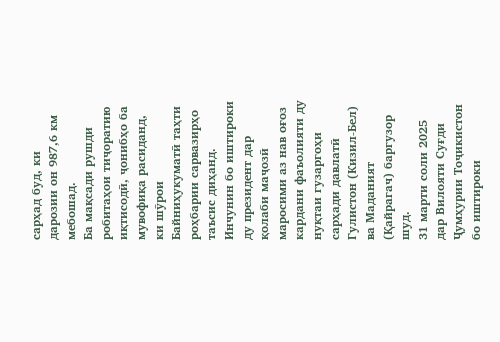сарҳад буд, ки дарозии он 987,6 км мебошад.
Ба мақсади рушди робитаҳои тиҷоратию иқтисодӣ, ҷонибҳо ба мувофиқа расиданд, ки шӯрои Байниҳукуматӣ таҳти роҳбарии сарвазирҳо таъсис диҳанд.
Инчунин бо иштироки ду президент дар қолаби маҷозӣ маросими аз нав оғоз кардани фаъолияти ду нуқтаи гузаргоҳи сарҳади давлатӣ Гулистон (Кизил-Бел) ва Маданият (Қайрагач) баргузор шуд.
31 марти соли 2025 дар Вилояти Суғди Ҷумҳурии Тоҷикистон бо иштироки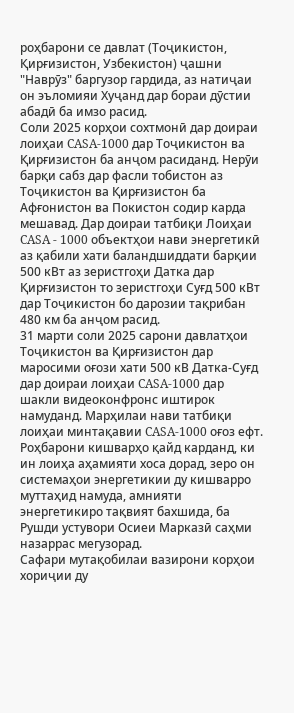роҳбарони се давлат (Тоҷикистон, Қирғизистон, Узбекистон) ҷашни "Наврӯз" баргузор гардида, аз натиҷаи он эъломияи Хуҷанд дар бораи дӯстии абадӣ ба имзо расид.
Соли 2025 корҳои сохтмонӣ дар доираи лоиҳаи CASA-1000 дар Тоҷикистон ва Қирғизистон ба анҷом расиданд. Нерӯи барқи сабз дар фасли тобистон аз Тоҷикистон ва Қирғизистон ба Афғонистон ва Покистон содир карда мешавад. Дар доираи татбиқи Лоиҳаи CASA - 1000 объектҳои нави энергетикӣ аз қабили хати баландшиддати барқии 500 кВт аз зеристгоҳи Датка дар Қирғизистон то зеристгоҳи Суғд 500 кВт дар Тоҷикистон бо дарозии тақрибан 480 км ба анҷом расид.
31 марти соли 2025 сарони давлатҳои Тоҷикистон ва Қирғизистон дар маросими оғози хати 500 кВ Датка-Суғд дар доираи лоиҳаи CASA-1000 дар шакли видеоконфронс иштирок намуданд. Марҳилаи нави татбиқи лоиҳаи минтақавии CASA-1000 оғоз ефт.
Роҳбарони кишварҳо қайд карданд, ки ин лоиҳа аҳамияти хоса дорад, зеро он системаҳои энергетикии ду кишварро муттаҳид намуда, амнияти энергетикиро тақвият бахшида, ба Рушди устувори Осиеи Марказӣ саҳми назаррас мегузорад.
Сафари мутақобилаи вазирони корҳои хориҷии ду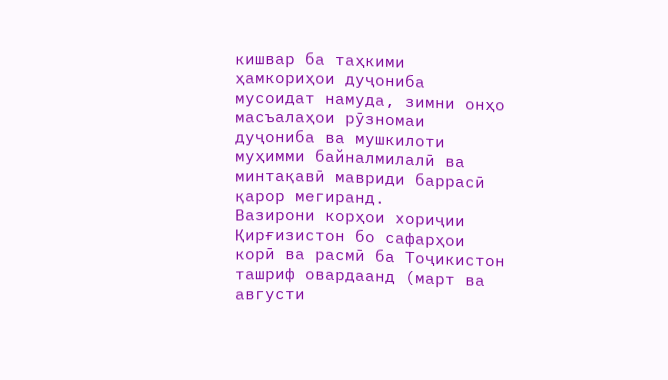кишвар ба таҳкими ҳамкориҳои дуҷониба мусоидат намуда, зимни онҳо масъалаҳои рӯзномаи дуҷониба ва мушкилоти муҳимми байналмилалӣ ва минтақавӣ мавриди баррасӣ қарор мегиранд.
Вазирони корҳои хориҷии Қирғизистон бо сафарҳои корӣ ва расмӣ ба Тоҷикистон ташриф овардаанд (март ва августи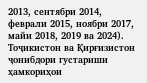2013, сентябри 2014, феврали 2015, ноябри 2017, майи 2018, 2019 ва 2024).
Тоҷикистон ва Қирғизистон ҷонибдори густариши ҳамкориҳои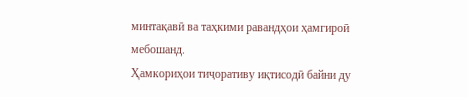минтақавӣ ва таҳкими равандҳои ҳамгироӣ мебошанд.
Ҳамкориҳои тиҷоративу иқтисодӣ байни ду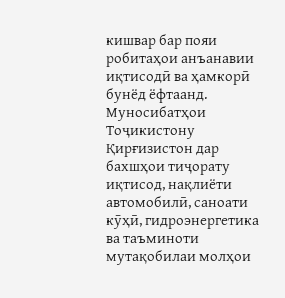кишвар бар пояи робитаҳои анъанавии иқтисодӣ ва ҳамкорӣ бунёд ёфтаанд.
Муносибатҳои Тоҷикистону Қирғизистон дар бахшҳои тиҷорату иқтисод, нақлиёти автомобилӣ, саноати кӯҳӣ, гидроэнергетика ва таъминоти мутақобилаи молҳои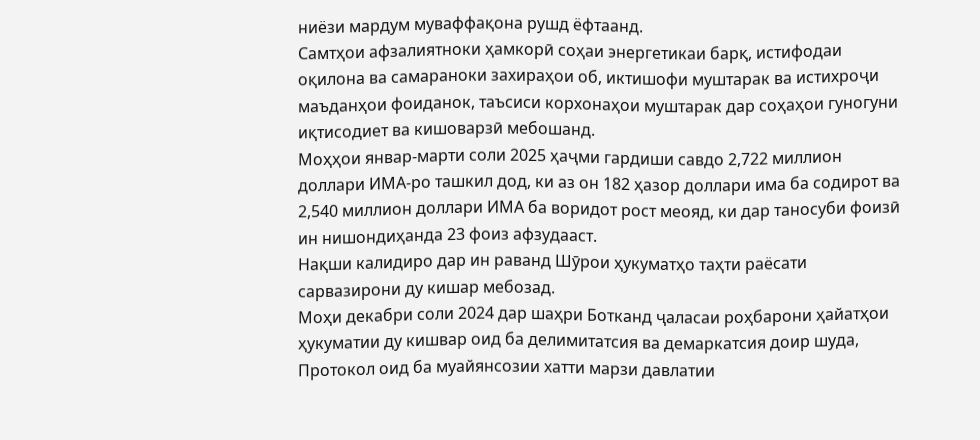ниёзи мардум муваффақона рушд ёфтаанд.
Самтҳои афзалиятноки ҳамкорӣ соҳаи энергетикаи барқ, истифодаи оқилона ва самараноки захираҳои об, иктишофи муштарак ва истихроҷи маъданҳои фоиданок, таъсиси корхонаҳои муштарак дар соҳаҳои гуногуни иқтисодиет ва кишоварзӣ мебошанд.
Моҳҳои январ-марти соли 2025 ҳаҷми гардиши савдо 2,722 миллион доллари ИМА-ро ташкил дод, ки аз он 182 ҳазор доллари има ба содирот ва 2,540 миллион доллари ИМА ба воридот рост меояд, ки дар таносуби фоизӣ ин нишондиҳанда 23 фоиз афзудааст.
Нақши калидиро дар ин раванд Шӯрои ҳукуматҳо таҳти раёсати сарвазирони ду кишар мебозад.
Моҳи декабри соли 2024 дар шаҳри Ботканд ҷаласаи роҳбарони ҳайатҳои ҳукуматии ду кишвар оид ба делимитатсия ва демаркатсия доир шуда, Протокол оид ба муайянсозии хатти марзи давлатии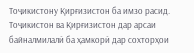Тоҷикистону Қирғизистон ба имзо расид.
Тоҷикистон ва Қирғизистон дар арсаи байналмилалӣ ба ҳамкорӣ дар сохторҳои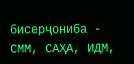бисерҷониба - СММ, САҲА, ИДМ,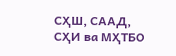СҲШ, СААД, СҲИ ва МҲТБО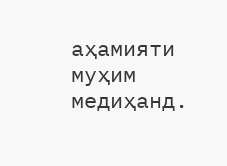аҳамияти муҳим медиҳанд.